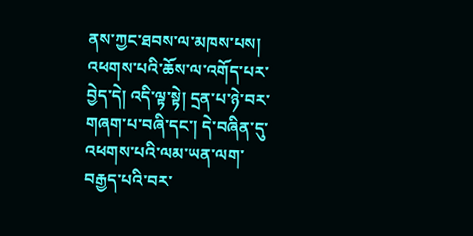ནས་ཀྱང་ཐབས་ལ་མཁས་པས། འཕགས་པའི་ཆོས་ལ་འགོད་པར་བྱེད་དེ། འདི་ལྟ་སྟེ། དྲན་པ་ཉེ་བར་གཞག་པ་བཞི་དང་། དེ་བཞིན་དུ་འཕགས་པའི་ལམ་ཡན་ལག་བརྒྱད་པའི་བར་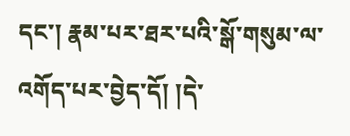དང་། རྣམ་པར་ཐར་པའི་སྒོ་གསུམ་ལ་འགོད་པར་བྱེད་དོ། །དེ་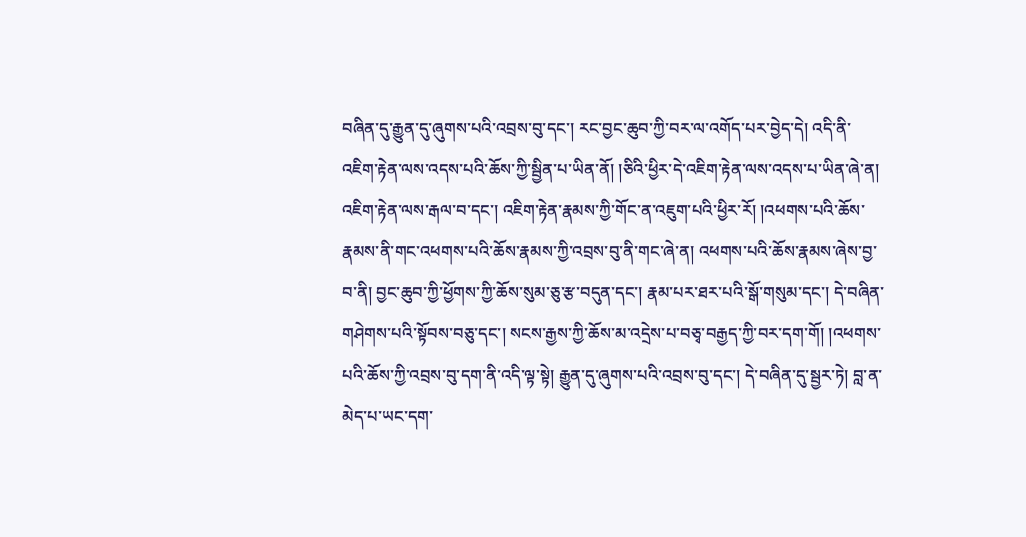བཞིན་དུ་རྒྱུན་དུ་ཞུགས་པའི་འབྲས་བུ་དང་། རང་བྱང་ཆུབ་ཀྱི་བར་ལ་འགོད་པར་བྱེད་དེ། འདི་ནི་འཇིག་རྟེན་ལས་འདས་པའི་ཆོས་ཀྱི་སྦྱིན་པ་ཡིན་ནོ། །ཅིའི་ཕྱིར་དེ་འཇིག་རྟེན་ལས་འདས་པ་ཡིན་ཞེ་ན། འཇིག་རྟེན་ལས་རྒལ་བ་དང་། འཇིག་རྟེན་རྣམས་ཀྱི་གོང་ན་འཇུག་པའི་ཕྱིར་རོ། །འཕགས་པའི་ཆོས་རྣམས་ནི་གང་འཕགས་པའི་ཆོས་རྣམས་ཀྱི་འབྲས་བུ་ནི་གང་ཞེ་ན། འཕགས་པའི་ཆོས་རྣམས་ཞེས་བྱ་བ་ནི། བྱང་ཆུབ་ཀྱི་ཕྱོགས་ཀྱི་ཆོས་སུམ་ཅུ་རྩ་བདུན་དང་། རྣམ་པར་ཐར་པའི་སྒོ་གསུམ་དང་། དེ་བཞིན་གཤེགས་པའི་སྟོབས་བཅུ་དང་། སངས་རྒྱས་ཀྱི་ཆོས་མ་འདྲེས་པ་བཅྭ་བརྒྱད་ཀྱི་བར་དག་གོ། །འཕགས་པའི་ཆོས་ཀྱི་འབྲས་བུ་དག་ནི་འདི་ལྟ་སྟེ། རྒྱུན་དུ་ཞུགས་པའི་འབྲས་བུ་དང་། དེ་བཞིན་དུ་སྦྱར་ཏེ། བླ་ན་མེད་པ་ཡང་དག་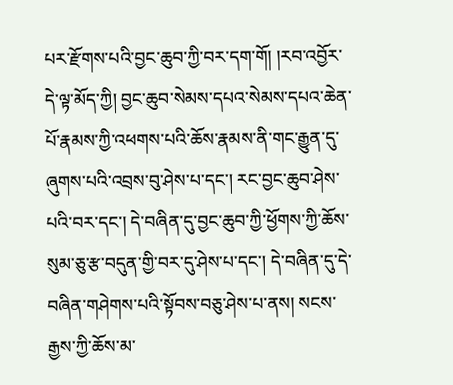པར་རྫོགས་པའི་བྱང་ཆུབ་ཀྱི་བར་དག་གོ། །རབ་འབྱོར་དེ་ལྟ་མོད་ཀྱི། བྱང་ཆུབ་སེམས་དཔའ་སེམས་དཔའ་ཆེན་པོ་རྣམས་ཀྱི་འཕགས་པའི་ཆོས་རྣམས་ནི་གང་རྒྱུན་དུ་ཞུགས་པའི་འབྲས་བུ་ཤེས་པ་དང་། རང་བྱང་ཆུབ་ཤེས་པའི་བར་དང་། དེ་བཞིན་དུ་བྱང་ཆུབ་ཀྱི་ཕྱོགས་ཀྱི་ཆོས་སུམ་ཅུ་རྩ་བདུན་གྱི་བར་དུ་ཤེས་པ་དང་། དེ་བཞིན་དུ་དེ་བཞིན་གཤེགས་པའི་སྟོབས་བཅུ་ཤེས་པ་ནས། སངས་རྒྱས་ཀྱི་ཆོས་མ་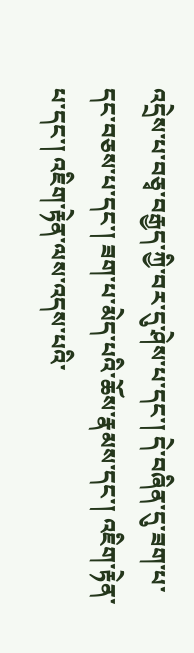འདྲེས་པ་བཅྭ་བརྒྱད་ཀྱི་བར་དུ་ཤེས་པ་དང་། དེ་བཞིན་དུ་ཟག་པ་དང་བཅས་པ་དང་། ཟག་པ་མེད་པའི་ཆོས་རྣམས་དང་། འཇིག་རྟེན་པ་དང་། འཇིག་རྟེན་ལས་འདས་པའི་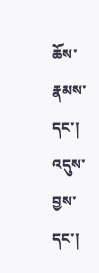ཆོས་རྣམས་དང་། འདུས་བྱས་དང་།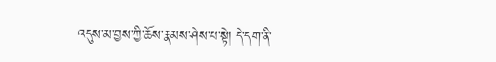འདུས་མ་བྱས་ཀྱི་ཆོས་རྣམས་ཤེས་པ་སྟེ། དེ་དག་ནི་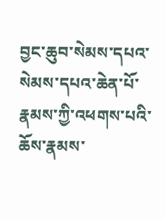བྱང་ཆུབ་སེམས་དཔའ་སེམས་དཔའ་ཆེན་པོ་རྣམས་ཀྱི་འཕགས་པའི་ཆོས་རྣམས་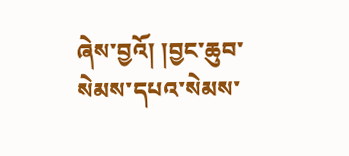ཞེས་བྱའོ། །བྱང་ཆུབ་སེམས་དཔའ་སེམས་